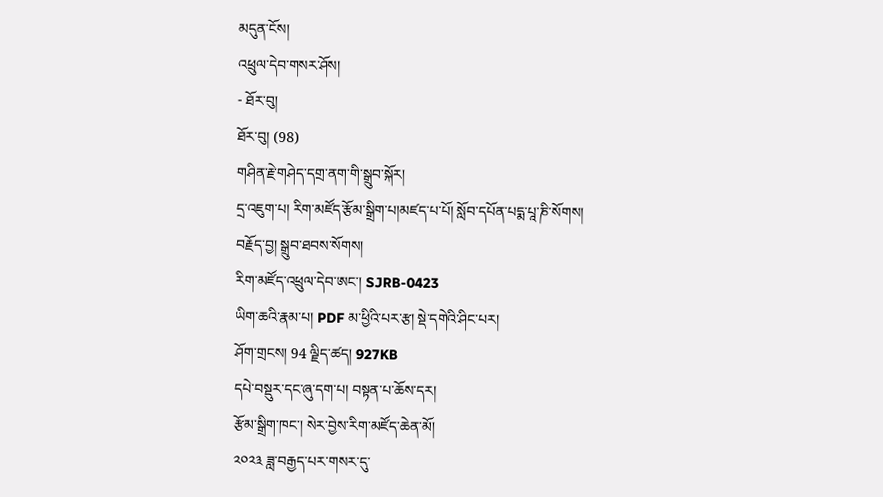མདུན་ངོས།
འཕྲུལ་དེབ་གསར་ཤོས།
- ཐོར་བུ།
ཐོར་བུ། (98)
གཤིན་རྗེ་གཤེད་དགྲ་ནག་གི་སྒྲུབ་སྐོར།
དྲ་འཇུག་པ། རིག་མཛོད་རྩོམ་སྒྲིག་པ།མཛད་པ་པོ། སློབ་དཔོན་པདྨ་པཱ་ཎི་སོགས།
བརྗོད་བྱ། སྒྲུབ་ཐབས་སོགས།
རིག་མཛོད་འཕྲུལ་དེབ་ཨང་། SJRB-0423
ཡིག་ཆའི་རྣམ་པ། PDF མ་ཕྱིའི་པར་རྩ། སྡེ་དགེའི་ཤིང་པར།
ཤོག་གྲངས། 94 ལྗིད་ཚད། 927KB
དཔེ་བསྡུར་དང་ཞུ་དག་པ། བསྟན་པ་ཆོས་དར།
རྩོམ་སྒྲིག་ཁང་། སེར་བྱེས་རིག་མཛོད་ཆེན་མོ།
༢༠༢༣ ཟླ་བརྒྱད་པར་གསར་དུ་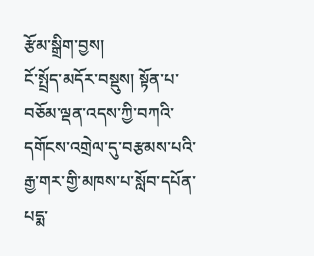རྩོམ་སྒྲིག་བྱས།
ངོ་སྤྲོད་མདོར་བསྡུས། སྟོན་པ་བཅོམ་ལྡན་འདས་ཀྱི་བཀའི་དགོངས་འགྲེལ་དུ་བརྩམས་པའི་རྒྱ་གར་གྱི་མཁས་པ་སློབ་དཔོན་པདྨ་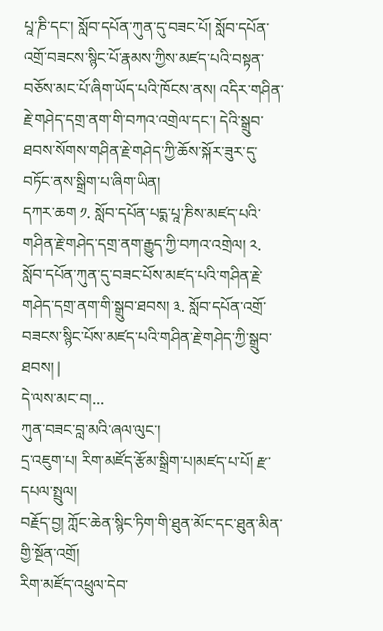པཱ་ཎི་དང་། སློབ་དཔོན་ཀུན་དུ་བཟང་པོ། སློབ་དཔོན་འགྲོ་བཟངས་སྙིང་པོ་རྣམས་ཀྱིས་མཛད་པའི་བསྟན་བཅོས་མང་པོ་ཞིག་ཡོད་པའི་ཁོངས་ནས། འདིར་གཤིན་རྗེ་གཤེད་དགྲ་ནག་གི་བཀའ་འགྲེལ་དང་། དེའི་སྒྲུབ་ཐབས་སོགས་གཤིན་རྗེ་གཤེད་ཀྱི་ཆོས་སྐོར་ཟུར་དུ་བཏོང་ནས་སྒྲིག་པ་ཞིག་ཡིན།
དཀར་ཆག ༡. སློབ་དཔོན་པདྨ་པཱ་ཎིས་མཛད་པའི་གཤིན་རྗེ་གཤེད་དགྲ་ནག་རྒྱུད་ཀྱི་བཀའ་འགྲེལ། ༢. སློབ་དཔོན་ཀུན་དུ་བཟང་པོས་མཛད་པའི་གཤིན་རྗེ་གཤེད་དགྲ་ནག་གི་སྒྲུབ་ཐབས། ༣. སློབ་དཔོན་འགྲོ་བཟངས་སྙིང་པོས་མཛད་པའི་གཤིན་རྗེ་གཤེད་ཀྱི་སྒྲུབ་ཐབས། |
དེ་ལས་མང་བ།...
ཀུན་བཟང་བླ་མའི་ཞལ་ལུང་།
དྲ་འཇུག་པ། རིག་མཛོད་རྩོམ་སྒྲིག་པ།མཛད་པ་པོ། རྫ་དཔལ་སྤྲུལ།
བརྗོད་བྱ། ཀློང་ཆེན་སྙིང་ཏིག་གི་ཐུན་མོང་དང་ཐུན་མིན་གྱི་སྔོན་འགྲོ།
རིག་མཛོད་འཕྲུལ་དེབ་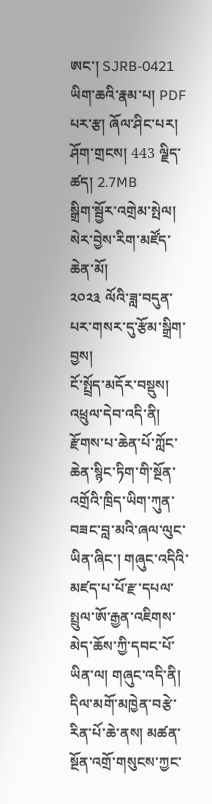ཨང་། SJRB-0421
ཡིག་ཆའི་རྣམ་པ། PDF པར་རྩ། ཞོལ་ཤིང་པར།
ཤོག་གྲངས། 443 ལྗིད་ཚད། 2.7MB
སྒྲིག་སྦྱོར་འགྲེམ་སྤེལ། སེར་བྱེས་རིག་མཛོད་ཆེན་མོ།
༢༠༢༣ ལོའི་ཟླ་བདུན་པར་གསར་དུ་རྩོམ་སྒྲིག་བྱས།
ངོ་སྤྲོད་མདོར་བསྡུས། འཕྲུལ་དེབ་འདི་ནི། རྫོགས་པ་ཆེན་པོ་ཀློང་ཆེན་སྙིང་ཏིག་གི་སྔོན་འགྲོའི་ཁྲིད་ཡིག་ཀུན་བཟང་བླ་མའི་ཞལ་ལུང་ཡིན་ཞིང་། གཞུང་འདིའི་མཛད་པ་པོ་རྫ་དཔལ་སྤྲུལ་ཨོ་རྒྱན་འཇིགས་མེད་ཆོས་ཀྱི་དབང་པོ་ཡིན་ལ། གཞུང་འདི་ནི། དིལ་མགོ་མཁྱེན་བརྩེ་རིན་པོ་ཆེ་ནས། མཚན་སྔོན་འགྲོ་གསུངས་ཀྱང་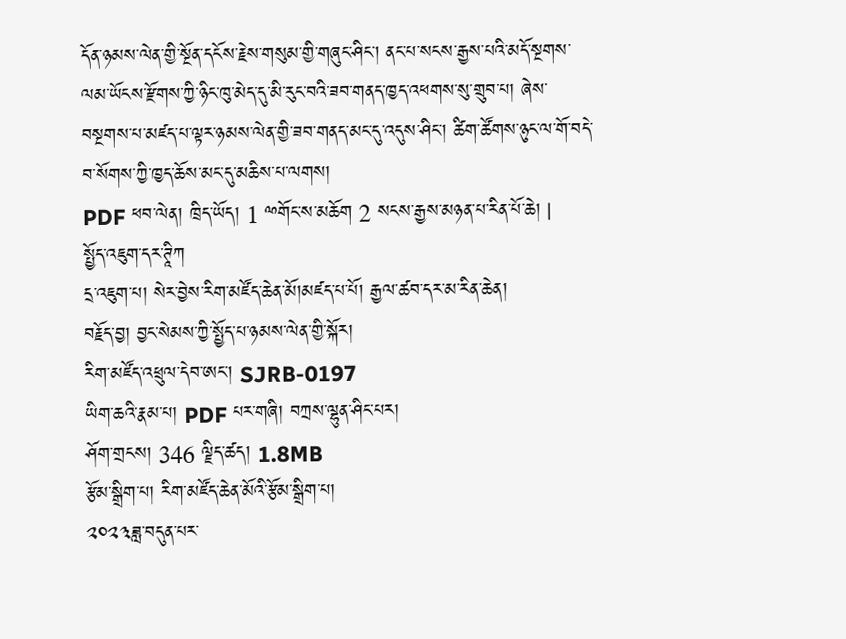དོན་ཉམས་ལེན་གྱི་སྔོན་དངོས་རྗེས་གསུམ་གྱི་གཞུང་ཤིང་། ནང་པ་སངས་རྒྱས་པའི་མདོ་སྔགས་ལམ་ཡོངས་རྫོགས་ཀྱི་ཉིང་ཁུ་མེད་དུ་མི་རུང་བའི་ཟབ་གནད་ཁྱད་འཕགས་སུ་གྲུབ་པ། ཞེས་བསྔགས་པ་མཛད་པ་ལྟར་ཉམས་ལེན་གྱི་ཟབ་གནད་མང་དུ་འདུས་ཤིང་། ཚིག་ཚོགས་ཉུང་ལ་གོ་བདེ་བ་སོགས་ཀྱི་ཁྱད་ཆོས་མང་དུ་མཆིས་པ་ལགས།
PDF ཕབ་ལེན། ཁྲིད་ཡོད། 1 ྋགོང་ས་མཆོག 2 སངས་རྒྱས་མཉན་པ་རིན་པོ་ཆེ། |
སྤྱོད་འཇུག་དར་ཊཱིཀ
དྲ་འཇུག་པ། སེར་བྱེས་རིག་མཛོད་ཆེན་མོ།མཛད་པ་པོ། རྒྱལ་ཚབ་དར་མ་རིན་ཆེན།
བརྗོད་བྱ། བྱང་སེམས་ཀྱི་སྤྱོད་པ་ཉམས་ལེན་གྱི་སྐོར།
རིག་མཛོད་འཕྲུལ་དེབ་ཨང་། SJRB-0197
ཡིག་ཆའི་རྣམ་པ། PDF པར་གཞི། བཀྲས་ལྷུན་ཤིང་པར།
ཤོག་གྲངས། 346 ལྗིད་ཚད། 1.8MB
རྩོམ་སྒྲིག་པ། རིག་མཛོད་ཆེན་མོའི་རྩོམ་སྒྲིག་པ།
༢༠༢༣ཟླ་བདུན་པར་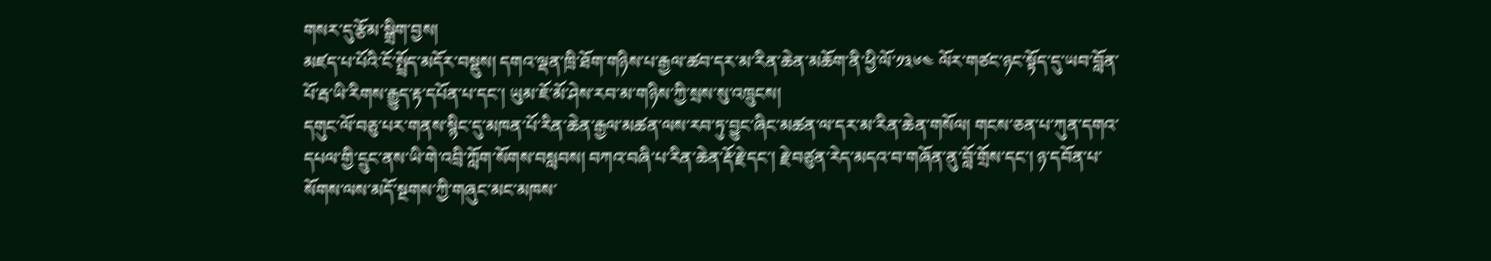གསར་དུ་རྩོམ་སྒྲིག་བྱས།
མཛད་པ་པོའི་ངོ་སྤྲོད་མདོར་བསྡུས། དགའ་ལྡན་ཁྲི་ཐོག་གཉིས་པ་རྒྱལ་ཚབ་དར་མ་རིན་ཆེན་མཆོག་ནི་ཕྱི་ལོ་༡༣༦༤ ལོར་གཙང་ཉང་སྟོད་དུ་ཡབ་བློན་པོ་རྦ་ཡི་རིགས་རྒྱུད་རྟ་དཔོན་པ་དང་། ཡུམ་ཇོ་མོ་ཤེས་རབ་མ་གཉིས་ཀྱི་སྲས་སུ་འཁྲུངས།
དགུང་ལོ་བཅུ་པར་གནས་སྙིང་དུ་མཁན་པོ་རིན་ཆེན་རྒྱལ་མཚན་ལས་རབ་ཏུ་བྱུང་ཞིང་མཚན་ལ་དར་མ་རིན་ཆེན་གསོལ། གངས་ཅན་པ་ཀུན་དགའ་དཔལ་གྱི་དྲུང་ནས་ཡི་གེ་འབྲི་ཀློག་སོགས་བསླབས། བཀའ་བཞི་པ་རིན་ཆེན་རྡོ་རྗེ་དང་། རྗེ་བཙུན་རེད་མདའ་བ་གཞོན་ནུ་བློ་གྲོས་དང་། ཉ་དབོན་པ་སོགས་ལས་མདོ་སྔགས་ཀྱི་གཞུང་མང་མཁས་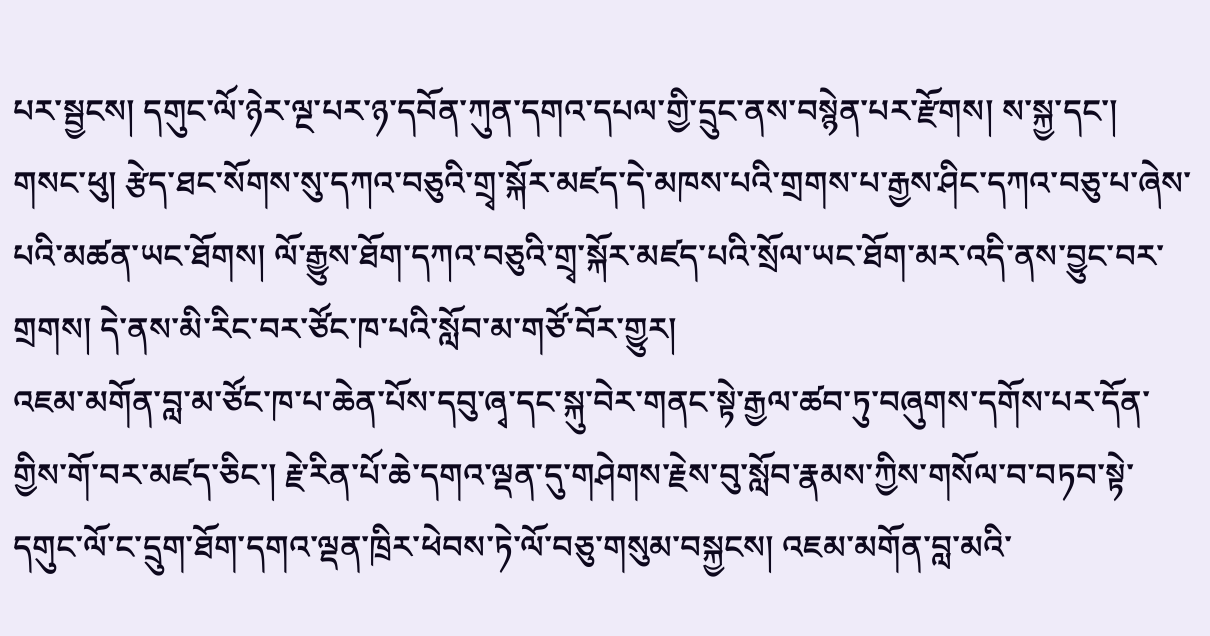པར་སྦྱངས། དགུང་ལོ་ཉེར་ལྔ་པར་ཉ་དབོན་ཀུན་དགའ་དཔལ་གྱི་དྲུང་ནས་བསྙེན་པར་རྫོགས། ས་སྐྱ་དང་། གསང་ཕུ། རྩེད་ཐང་སོགས་སུ་དཀའ་བཅུའི་གྲྭ་སྐོར་མཛད་དེ་མཁས་པའི་གྲགས་པ་རྒྱས་ཤིང་དཀའ་བཅུ་པ་ཞེས་པའི་མཚན་ཡང་ཐོགས། ལོ་རྒྱུས་ཐོག་དཀའ་བཅུའི་གྲྭ་སྐོར་མཛད་པའི་སྲོལ་ཡང་ཐོག་མར་འདི་ནས་བྱུང་བར་གྲགས། དེ་ནས་མི་རིང་བར་ཙོང་ཁ་པའི་སློབ་མ་གཙོ་བོར་གྱུར།
འཇམ་མགོན་བླ་མ་ཙོང་ཁ་པ་ཆེན་པོས་དབུ་ཞྭ་དང་སྐུ་བེར་གནང་སྟེ་རྒྱལ་ཚབ་ཏུ་བཞུགས་དགོས་པར་དོན་གྱིས་གོ་བར་མཛད་ཅིང་། རྗེ་རིན་པོ་ཆེ་དགའ་ལྡན་དུ་གཤེགས་རྗེས་བུ་སློབ་རྣམས་ཀྱིས་གསོལ་བ་བཏབ་སྟེ་དགུང་ལོ་ང་དྲུག་ཐོག་དགའ་ལྡན་ཁྲིར་ཕེབས་ཏེ་ལོ་བཅུ་གསུམ་བསྐྱངས། འཇམ་མགོན་བླ་མའི་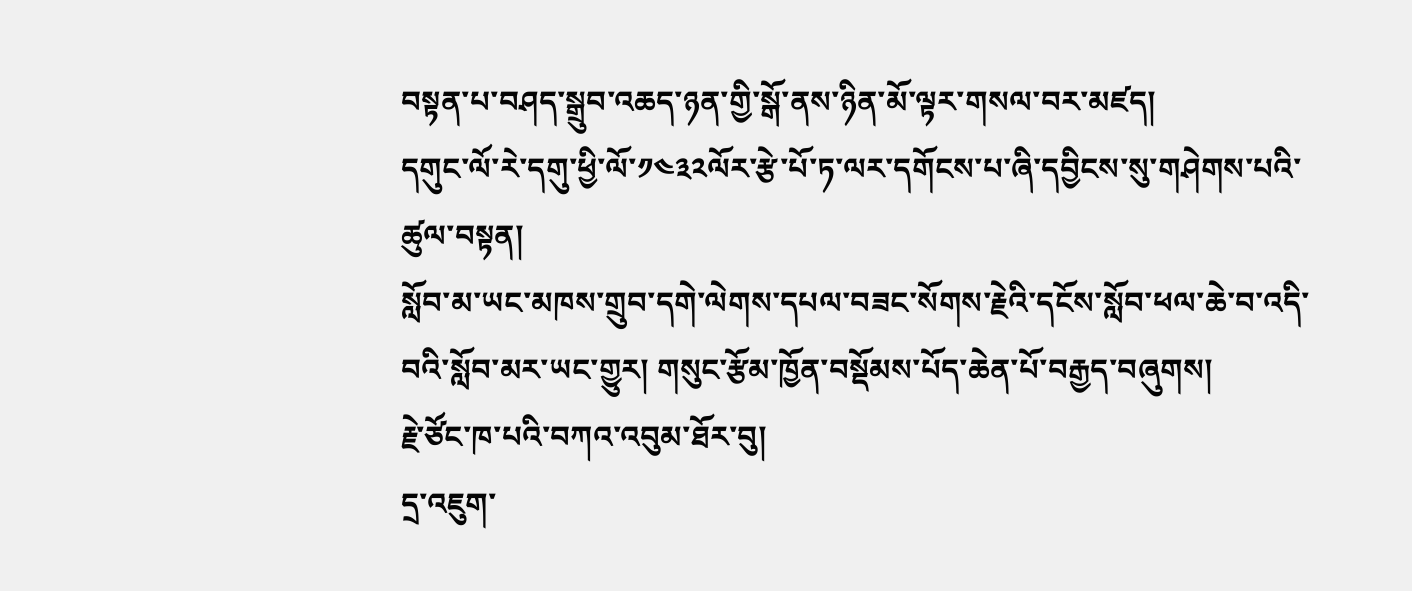བསྟན་པ་བཤད་སྒྲུབ་འཆད་ཉན་གྱི་སྒོ་ནས་ཉིན་མོ་ལྟར་གསལ་བར་མཛད།
དགུང་ལོ་རེ་དགུ་ཕྱི་ལོ་༡༤༣༢ལོར་རྩེ་པོ་ཏ་ལར་དགོངས་པ་ཞི་དབྱིངས་སུ་གཤེགས་པའི་ཚུལ་བསྟན།
སློབ་མ་ཡང་མཁས་གྲུབ་དགེ་ལེགས་དཔལ་བཟང་སོགས་རྗེའི་དངོས་སློབ་ཕལ་ཆེ་བ་འདི་བའི་སློབ་མར་ཡང་གྱུར། གསུང་རྩོམ་ཁྱོན་བསྡོམས་པོད་ཆེན་པོ་བརྒྱད་བཞུགས།
རྗེ་ཙོང་ཁ་པའི་བཀའ་འབུམ་ཐོར་བུ།
དྲ་འཇུག་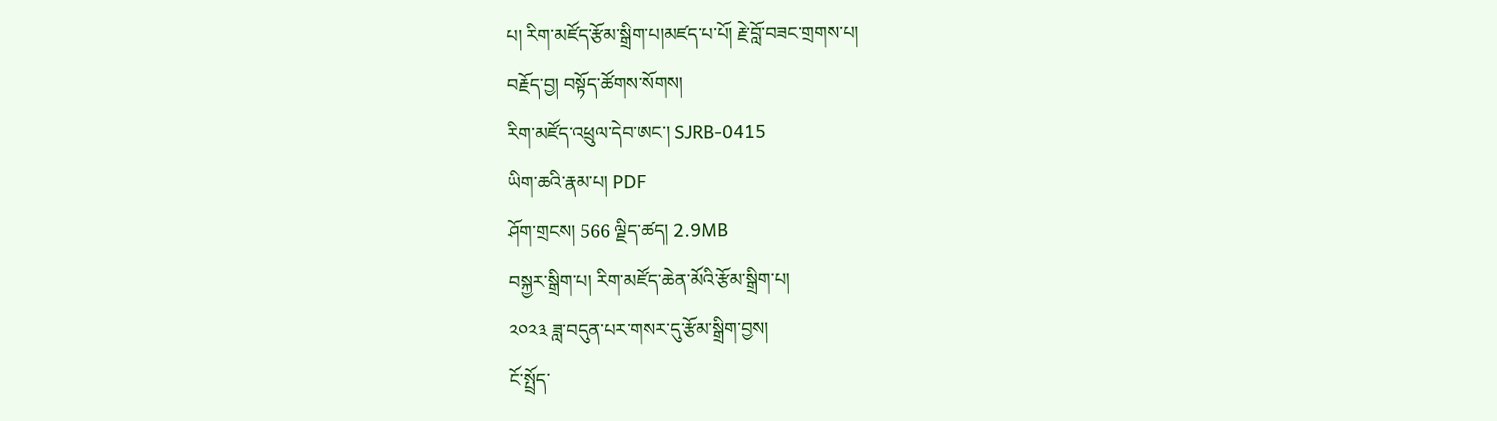པ། རིག་མཛོད་རྩོམ་སྒྲིག་པ།མཛད་པ་པོ། རྗེ་བློ་བཟང་གྲགས་པ།
བརྗོད་བྱ། བསྟོད་ཚོགས་སོགས།
རིག་མཛོད་འཕྲུལ་དེབ་ཨང་། SJRB-0415
ཡིག་ཆའི་རྣམ་པ། PDF
ཤོག་གྲངས། 566 ལྗིད་ཚད། 2.9MB
བསྐྱར་སྒྲིག་པ། རིག་མཛོད་ཆེན་མོའི་རྩོམ་སྒྲིག་པ།
༢༠༢༣ ཟླ་བདུན་པར་གསར་དུ་རྩོམ་སྒྲིག་བྱས།
ངོ་སྤྲོད་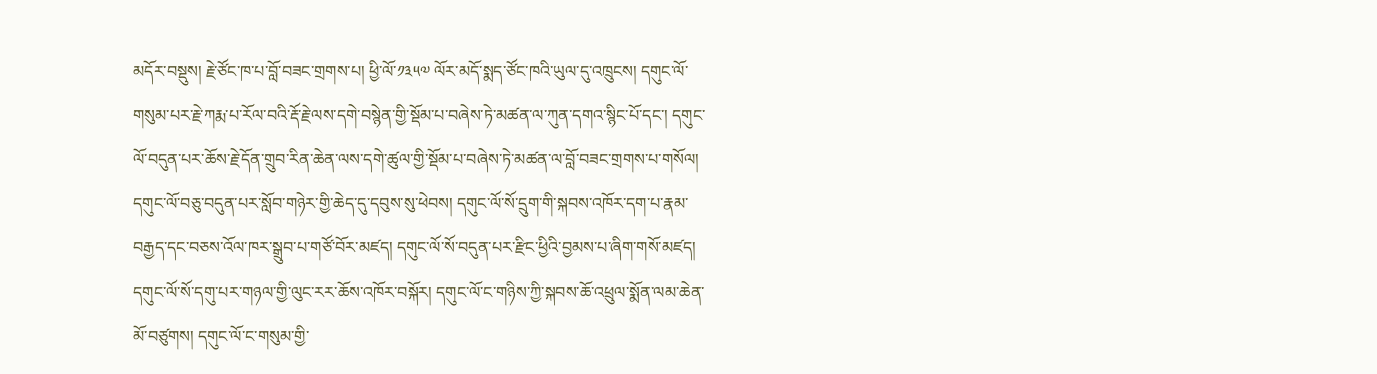མདོར་བསྡུས། རྗེ་ཙོང་ཁ་པ་བློ་བཟང་གྲགས་པ། ཕྱི་ལོ་༡༣༥༧ ལོར་མདོ་སྨད་ཙོང་ཁའི་ཡུལ་དུ་འཁྲུངས། དགུང་ལོ་གསུམ་པར་རྗེ་ཀརྨ་པ་རོལ་བའི་རྡོ་རྗེ་ལས་དགེ་བསྙེན་གྱི་སྡོམ་པ་བཞེས་ཏེ་མཚན་ལ་ཀུན་དགའ་སྙིང་པོ་དང་། དགུང་ལོ་བདུན་པར་ཆོས་རྗེ་དོན་གྲུབ་རིན་ཆེན་ལས་དགེ་ཚུལ་གྱི་སྡོམ་པ་བཞེས་ཏེ་མཚན་ལ་བློ་བཟང་གྲགས་པ་གསོལ། དགུང་ལོ་བཅུ་བདུན་པར་སློབ་གཉེར་གྱི་ཆེད་དུ་དབུས་སུ་ཕེབས། དགུང་ལོ་སོ་དྲུག་གི་སྐབས་འཁོར་དག་པ་རྣམ་བརྒྱད་དང་བཅས་འོལ་ཁར་སྒྲུབ་པ་གཙོ་བོར་མཛད། དགུང་ལོ་སོ་བདུན་པར་རྫིང་ཕྱིའི་བྱམས་པ་ཞིག་གསོ་མཛད། དགུང་ལོ་སོ་དགུ་པར་གཉལ་གྱི་ལུང་རར་ཆོས་འཁོར་བསྐོར། དགུང་ལོ་ང་གཉིས་ཀྱི་སྐབས་ཆོ་འཕྲུལ་སྨོན་ལམ་ཆེན་མོ་བཙུགས། དགུང་ལོ་ང་གསུམ་གྱི་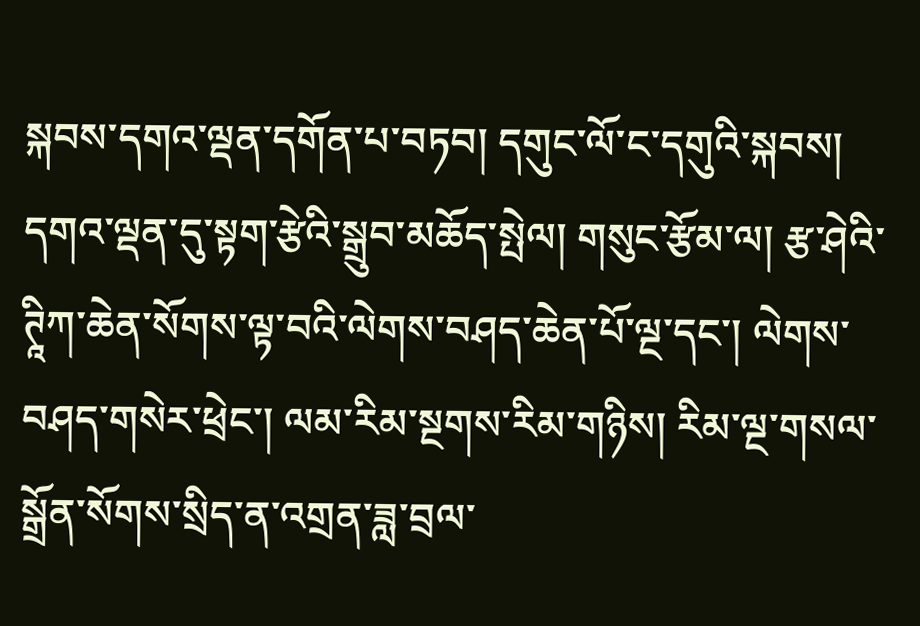སྐབས་དགའ་ལྡན་དགོན་པ་བཏབ། དགུང་ལོ་ང་དགུའི་སྐབས། དགའ་ལྡན་དུ་སྟག་རྩེའི་སྒྲུབ་མཆོད་སྤེལ། གསུང་རྩོམ་ལ། རྩ་ཤེའི་ཊཱིཀ་ཆེན་སོགས་ལྟ་བའི་ལེགས་བཤད་ཆེན་པོ་ལྔ་དང་། ལེགས་བཤད་གསེར་ཕྲེང་། ལམ་རིམ་སྔགས་རིམ་གཉིས། རིམ་ལྔ་གསལ་སྒྲོན་སོགས་སྲིད་ན་འགྲན་ཟླ་བྲལ་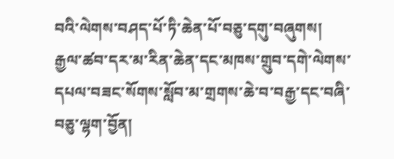བའི་ལེགས་བཤད་པོ་ཏི་ཆེན་པོ་བཅུ་དགུ་བཞུགས། རྒྱལ་ཚབ་དར་མ་རིན་ཆེན་དང་མཁས་གྲུབ་དགེ་ལེགས་དཔལ་བཟང་སོགས་སློབ་མ་གྲགས་ཆེ་བ་བརྒྱ་དང་བཞི་བཅུ་ལྷག་བྱོན།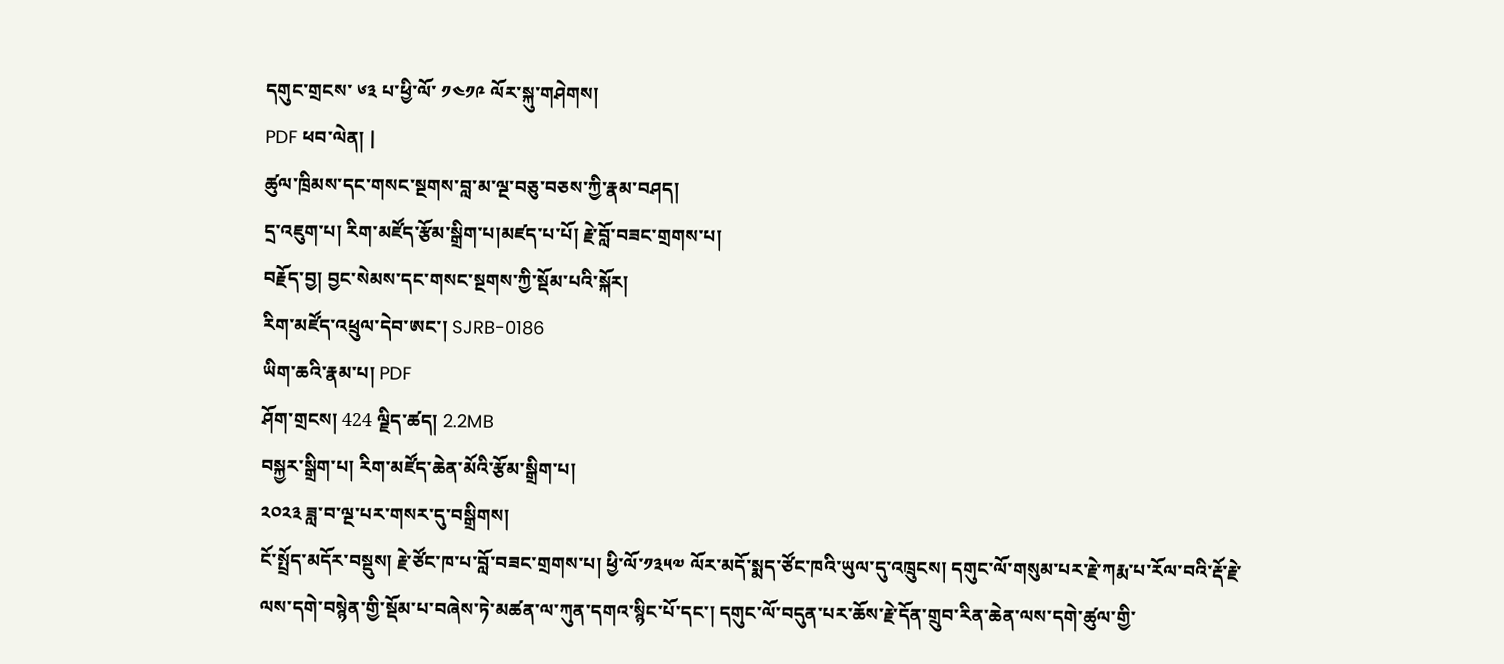དགུང་གྲངས་ ༦༣ པ་ཕྱི་ལོ་ ༡༤༡༩ ལོར་སྐུ་གཤེགས།
PDF ཕབ་ལེན། |
ཚུལ་ཁྲིམས་དང་གསང་སྔགས་བླ་མ་ལྔ་བཅུ་བཅས་ཀྱི་རྣམ་བཤད།
དྲ་འཇུག་པ། རིག་མཛོད་རྩོམ་སྒྲིག་པ།མཛད་པ་པོ། རྗེ་བློ་བཟང་གྲགས་པ།
བརྗོད་བྱ། བྱང་སེམས་དང་གསང་སྔགས་ཀྱི་སྡོམ་པའི་སྐོར།
རིག་མཛོད་འཕྲུལ་དེབ་ཨང་། SJRB-0186
ཡིག་ཆའི་རྣམ་པ། PDF
ཤོག་གྲངས། 424 ལྗིད་ཚད། 2.2MB
བསྐྱར་སྒྲིག་པ། རིག་མཛོད་ཆེན་མོའི་རྩོམ་སྒྲིག་པ།
༢༠༢༣ ཟླ་བ་ལྔ་པར་གསར་དུ་བསྒྲིགས།
ངོ་སྤྲོད་མདོར་བསྡུས། རྗེ་ཙོང་ཁ་པ་བློ་བཟང་གྲགས་པ། ཕྱི་ལོ་༡༣༥༧ ལོར་མདོ་སྨད་ཙོང་ཁའི་ཡུལ་དུ་འཁྲུངས། དགུང་ལོ་གསུམ་པར་རྗེ་ཀརྨ་པ་རོལ་བའི་རྡོ་རྗེ་ལས་དགེ་བསྙེན་གྱི་སྡོམ་པ་བཞེས་ཏེ་མཚན་ལ་ཀུན་དགའ་སྙིང་པོ་དང་། དགུང་ལོ་བདུན་པར་ཆོས་རྗེ་དོན་གྲུབ་རིན་ཆེན་ལས་དགེ་ཚུལ་གྱི་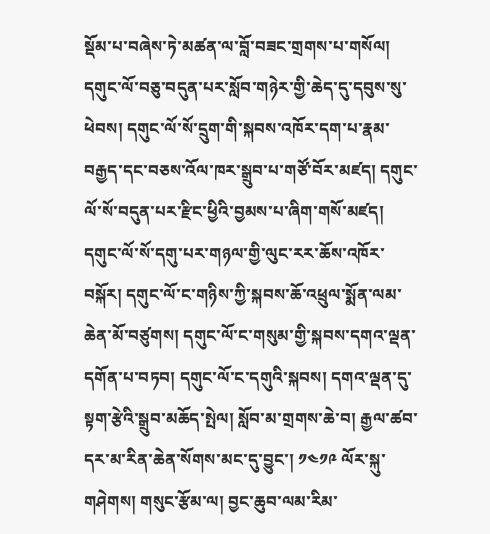སྡོམ་པ་བཞེས་ཏེ་མཚན་ལ་བློ་བཟང་གྲགས་པ་གསོལ། དགུང་ལོ་བཅུ་བདུན་པར་སློབ་གཉེར་གྱི་ཆེད་དུ་དབུས་སུ་ཕེབས། དགུང་ལོ་སོ་དྲུག་གི་སྐབས་འཁོར་དག་པ་རྣམ་བརྒྱད་དང་བཅས་འོལ་ཁར་སྒྲུབ་པ་གཙོ་བོར་མཛད། དགུང་ལོ་སོ་བདུན་པར་རྫིང་ཕྱིའི་བྱམས་པ་ཞིག་གསོ་མཛད། དགུང་ལོ་སོ་དགུ་པར་གཉལ་གྱི་ལུང་རར་ཆོས་འཁོར་བསྐོར། དགུང་ལོ་ང་གཉིས་ཀྱི་སྐབས་ཆོ་འཕྲུལ་སྨོན་ལམ་ཆེན་མོ་བཙུགས། དགུང་ལོ་ང་གསུམ་གྱི་སྐབས་དགའ་ལྡན་དགོན་པ་བཏབ། དགུང་ལོ་ང་དགུའི་སྐབས། དགའ་ལྡན་དུ་སྟག་རྩེའི་སྒྲུབ་མཆོད་སྤེལ། སློབ་མ་གྲགས་ཆེ་བ། རྒྱལ་ཚབ་དར་མ་རིན་ཆེན་སོགས་མང་དུ་བྱུང་། ༡༤༡༩ ལོར་སྐུ་གཤེགས། གསུང་རྩོམ་ལ། བྱང་ཆུབ་ལམ་རིམ་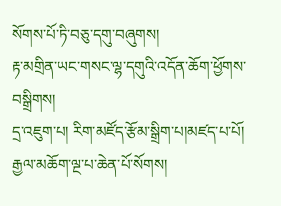སོགས་པོ་ཏི་བཅུ་དགུ་བཞུགས།
རྟ་མགྲིན་ཡང་གསང་ལྷ་དགུའི་འདོན་ཆོག་ཕྱོགས་བསྒྲིགས།
དྲ་འཇུག་པ། རིག་མཛོད་རྩོམ་སྒྲིག་པ།མཛད་པ་པོ། རྒྱལ་མཆོག་ལྔ་པ་ཆེན་པོ་སོགས།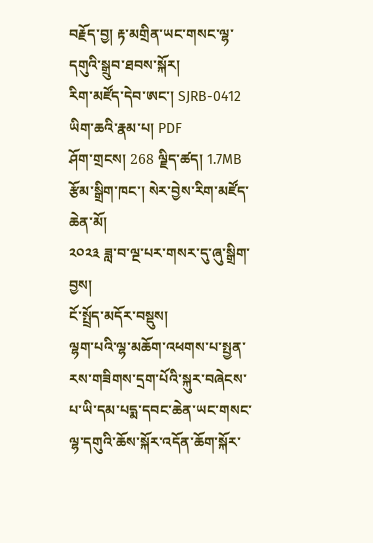བརྗོད་བྱ། རྟ་མགྲིན་ཡང་གསང་ལྷ་དགུའི་སྒྲུབ་ཐབས་སྐོར།
རིག་མཛོད་དེབ་ཨང་། SJRB-0412
ཡིག་ཆའི་རྣམ་པ། PDF
ཤོག་གྲངས། 268 ལྗིད་ཚད། 1.7MB
རྩོམ་སྒྲིག་ཁང་། སེར་བྱེས་རིག་མཛོད་ཆེན་མོ།
༢༠༢༣ ཟླ་བ་ལྔ་པར་གསར་དུ་ཞུ་སྒྲིག་བྱས།
ངོ་སྤྲོད་མདོར་བསྡུས།
ལྷག་པའི་ལྷ་མཆོག་འཕགས་པ་སྤྱན་རས་གཟིགས་དྲག་པོའི་སྐུར་བཞེངས་པ་ཡི་དམ་པདྨ་དབང་ཆེན་ཡང་གསང་ལྷ་དགུའི་ཆོས་སྐོར་འདོན་ཆོག་སྐོར་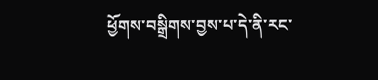ཕྱོགས་བསྒྲིགས་བྱས་པ་དེ་ནི་རང་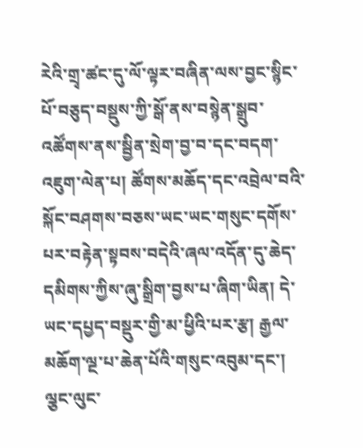རེའི་གྲྭ་ཚང་དུ་ལོ་ལྟར་བཞིན་ལས་བྱང་སྙིང་པོ་བཅུད་བསྡུས་ཀྱི་སྒོ་ནས་བསྙེན་སྒྲུབ་འཚོགས་ནས་སྦྱིན་སྲེག་བྱ་བ་དང་བདག་འཇུག་ལེན་པ། ཚོགས་མཆོད་དང་འབྲེལ་བའི་སྐོང་བཤགས་བཅས་ཡང་ཡང་གསུང་དགོས་པར་བརྟེན་སྟབས་བདེའི་ཞལ་འདོན་དུ་ཆེད་དམིགས་ཀྱིས་ཞུ་སྒྲིག་བྱས་པ་ཞིག་ཡིན། དེ་ཡང་དཔྱད་བསྡུར་གྱི་མ་ཕྱིའི་པར་རྩ། རྒྱལ་མཆོག་ལྔ་པ་ཆེན་པོའི་གསུང་འབུམ་དང་། ལྕང་ལུང་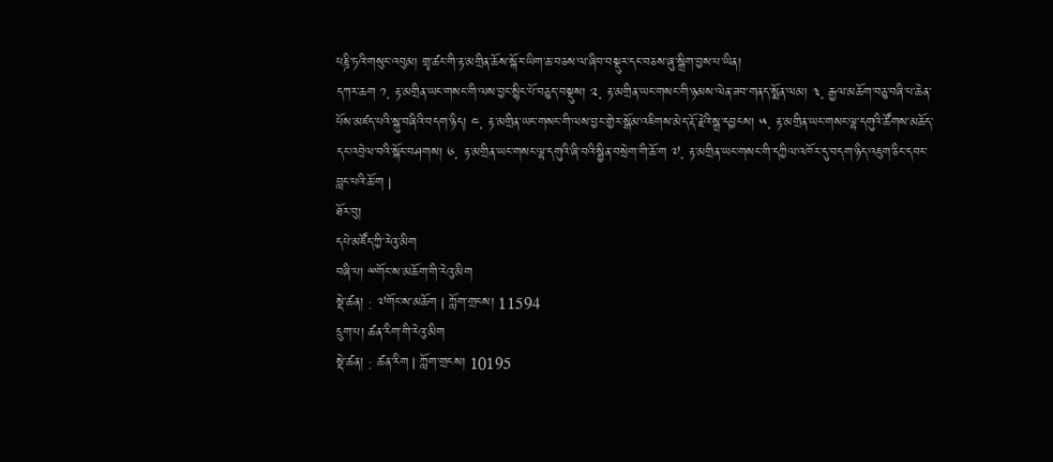པཎྜི་ཏའི་གསུང་འབུམ། གྲྭ་ཚང་གི་རྟ་མགྲིན་ཆོས་སྐོར་ཡིག་ཆ་བཅས་ལ་ཞིབ་བསྡུར་དང་བཅས་ཞུ་སྒྲིག་བྱས་པ་ཡིན།
དཀར་ཆག ༡. རྟ་མགྲིན་ཡང་གསང་གི་ལས་བྱང་སྙིང་པོ་བཅུད་བསྡུས། ༢. རྟ་མགྲིན་ཡང་གསང་གི་ཉམས་ལེན་ཟབ་གནད་སྨོན་ལམ། ༣. རྒྱལ་མཆོག་བཅུ་བཞི་པ་ཆེན་པོས་མཛད་པའི་སྐུ་བཞིའི་བདག་ཉིད། ༤. རྟ་མགྲིན་ཡང་གསང་གི་ལས་བྱང་གྱེར་སྒོམ་འཇིགས་མེད་རྡོ་རྗེའི་སྒྲ་དབྱངས། ༥. རྟ་མགྲིན་ཡང་གསང་ལྷ་དགུའི་ཚོགས་མཆོད་དང་འབྲེལ་བའི་སྐོང་བཤགས། ༦. རྟ་མགྲིན་ཡང་གསང་ལྷ་དགུའི་ཞི་བའི་སྦྱིན་བསྲེག་གི་ཆོ་ག ༧. རྟ་མགྲིན་ཡང་གསང་གི་དཀྱིལ་འཁོར་དུ་བདག་ཉིད་འཇུག་ཅིང་དབང་བླང་པའི་ཆོ་ག |
ཐོར་བུ།
དཔེ་མཛོད་ཀྱི་རེའུ་མིག
བཞི་པ། ྋགོང་ས་མཆོག་གི་རེའུ་མིག
སྡེ་ཚན། : ༧གོང་ས་མཆོག | ཀློག་གྲངས། 11594
དྲུག་པ། ཚན་རིག་གི་རེའུ་མིག
སྡེ་ཚན། : ཚན་རིག | ཀློག་གྲངས། 10195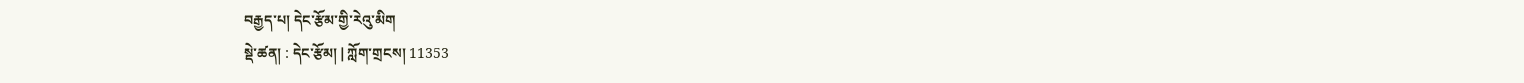བརྒྱད་པ། དེང་རྩོམ་གྱི་རེའུ་མིག
སྡེ་ཚན། : དེང་རྩོམ། | ཀློག་གྲངས། 11353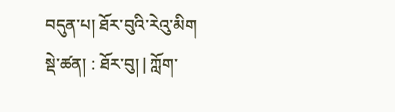བདུན་པ། ཐོར་བུའི་རེའུ་མིག
སྡེ་ཚན། : ཐོར་བུ། | ཀློག་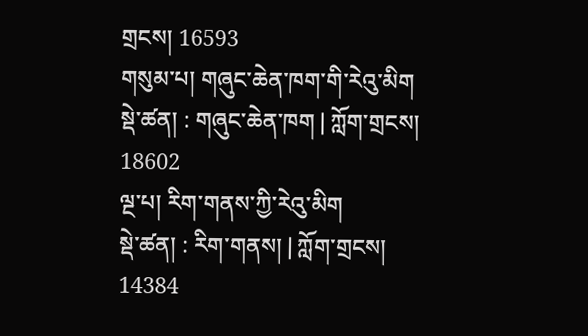གྲངས། 16593
གསུམ་པ། གཞུང་ཆེན་ཁག་གི་རེའུ་མིག
སྡེ་ཚན། : གཞུང་ཆེན་ཁག | ཀློག་གྲངས། 18602
ལྔ་པ། རིག་གནས་ཀྱི་རེའུ་མིག
སྡེ་ཚན། : རིག་གནས། | ཀློག་གྲངས། 14384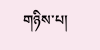གཉིས་པ།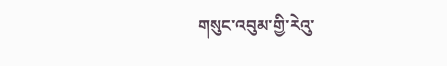གསུང་འབུམ་གྱི་རེའུ་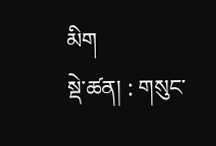མིག
སྡེ་ཚན། : གསུང་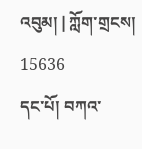འབུམ། | ཀློག་གྲངས། 15636
དང་པོ། བཀའ་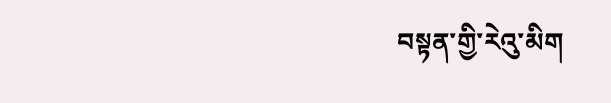བསྟན་གྱི་རེའུ་མིག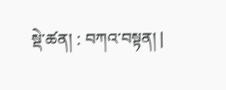སྡེ་ཚན། : བཀའ་བསྟན། |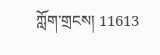ཀློག་གྲངས། 11613